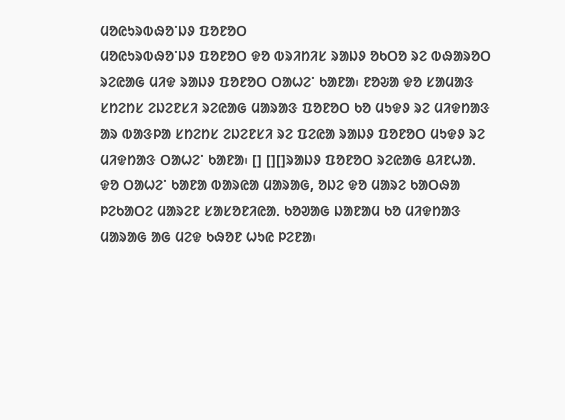ᱢᱚᱭᱩᱨᱵᱷᱚᱸᱡᱽ ᱯᱚᱱᱚᱛ
ᱢᱚᱭᱩᱨᱵᱷᱚᱸᱡᱽ ᱯᱚᱱᱚᱛ ᱫᱚ ᱵᱨᱤᱴᱤᱥ ᱨᱟᱡᱽ ᱚᱠᱛᱚ ᱨᱮ ᱵᱷᱟᱨᱚᱛ ᱨᱮᱭᱟᱜ ᱢᱤᱫ ᱨᱟᱡᱽ ᱯᱚᱱᱚᱛ ᱛᱟᱦᱮᱸ ᱠᱟᱱᱟ᱾ ᱱᱚᱶᱟ ᱫᱚ ᱥᱟᱢᱟᱝ ᱥᱴᱮᱴᱥ ᱮᱡᱮᱱᱥᱤ ᱨᱮᱭᱟᱜ ᱢᱟᱨᱟᱝ ᱯᱚᱱᱚᱛ ᱠᱚ ᱢᱩᱫᱽ ᱨᱮ ᱢᱤᱫᱴᱟᱝ ᱟᱨ ᱵᱟᱝᱞᱟ ᱥᱴᱮᱴᱥ ᱮᱡᱮᱱᱥᱤ ᱨᱮ ᱯᱮᱭᱟ ᱨᱟᱡᱽ ᱯᱚᱱᱚᱛ ᱢᱩᱫᱽ ᱨᱮ ᱢᱤᱫᱴᱟᱝ ᱛᱟᱦᱮᱸ ᱠᱟᱱᱟ᱾ [] [][]ᱨᱟᱡᱽ ᱯᱚᱱᱚᱛ ᱨᱮᱭᱟᱜ ᱪᱤᱱᱦᱟᱹ ᱫᱚ ᱛᱟᱦᱮᱸ ᱠᱟᱱᱟ ᱵᱟᱨᱭᱟ ᱢᱟᱨᱟᱜ, ᱚᱡᱮ ᱫᱚ ᱢᱟᱨᱮ ᱠᱟᱛᱷᱟ ᱞᱮᱠᱟᱛᱮ ᱢᱟᱨᱮᱱ ᱥᱟᱥᱚᱱᱤᱭᱟᱹ ᱠᱚᱣᱟᱜ ᱡᱟᱱᱟᱢ ᱠᱚ ᱢᱤᱫᱴᱟᱝ ᱢᱟᱨᱟᱜ ᱟᱜ ᱢᱮᱫ ᱠᱷᱚᱱ ᱦᱩᱭ ᱞᱮᱱᱟ᱾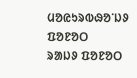ᱢᱚᱭᱩᱨᱵᱷᱚᱸᱡᱽ ᱯᱚᱱᱚᱛ
ᱨᱟᱡᱽ ᱯᱚᱱᱚᱛ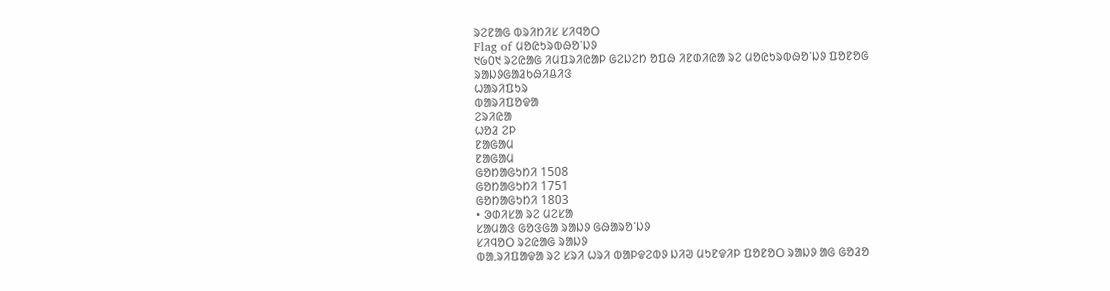ᱨᱮᱱᱟᱜ ᱵᱨᱤᱴᱤᱥ ᱥᱤᱧᱚᱛ
Flag of ᱢᱚᱭᱩᱨᱵᱷᱚᱸᱡᱽ
᱑᱙᱐᱑ ᱨᱮᱭᱟᱜ ᱤᱢᱯᱨᱤᱭᱟᱞ ᱜᱮᱡᱮᱴ ᱚᱯᱷ ᱤᱱᱰᱤᱭᱟ ᱨᱮ ᱢᱚᱭᱩᱨᱵᱷᱚᱸᱡᱽ ᱯᱚᱱᱚᱜ
ᱨᱟᱡᱽᱜᱟᱲᱠᱷᱤᱪᱤᱝ
ᱦᱟᱨᱤᱯᱩᱨ
ᱵᱟᱨᱤᱯᱚᱫᱟ
ᱮᱨᱤᱭᱟ
ᱦᱚᱲ ᱮᱞ
ᱱᱟᱜᱟᱢ
ᱱᱟᱜᱟᱢ
ᱜᱚᱴᱟᱜᱩᱴᱤ 1508
ᱜᱚᱴᱟᱜᱩᱴᱤ 1751
ᱜᱚᱴᱟᱜᱩᱴᱤ 1803
• ᱳᱰᱤᱥᱟ ᱨᱮ ᱢᱮᱥᱟ
ᱥᱟᱢᱟᱝ ᱜᱚᱝᱜᱟ ᱨᱟᱡᱽ ᱜᱷᱟᱨᱚᱸᱡᱽ
ᱥᱤᱧᱚᱛ ᱨᱮᱭᱟᱜ ᱨᱟᱡᱽ
ᱵᱟᱹᱨᱤᱯᱟᱫᱟ ᱨᱮ ᱥᱨᱤ ᱦᱨᱤ ᱵᱟᱞᱫᱮᱵᱽ ᱡᱤᱣ ᱢᱩᱱᱫᱤᱞ ᱯᱚᱱᱚᱛ ᱨᱟᱡᱽ ᱟᱜ ᱜᱚᱲᱚ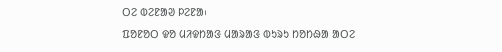ᱛᱮ ᱵᱮᱱᱟᱣ ᱞᱮᱱᱟ᱾
ᱯᱚᱱᱚᱛ ᱫᱚ ᱢᱤᱫᱴᱟᱝ ᱢᱟᱨᱟᱝ ᱵᱩᱨᱩ ᱴᱚᱴᱷᱟ ᱟᱛᱮ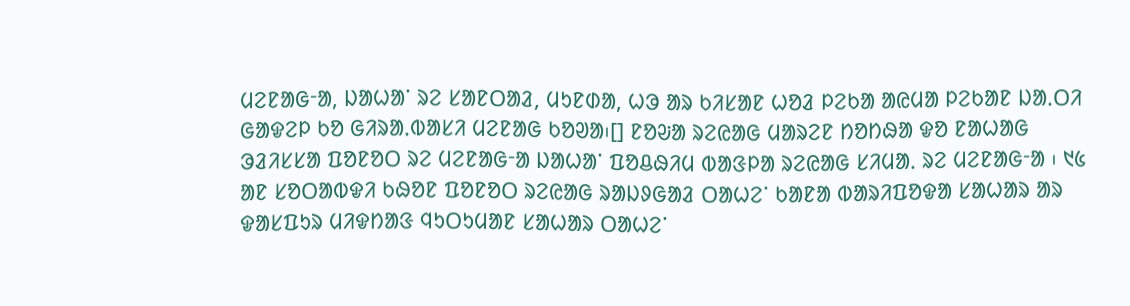ᱢᱮᱱᱟᱜᱼᱟ, ᱡᱟᱦᱟᱸ ᱨᱮ ᱥᱟᱱᱛᱟᱲ, ᱢᱩᱱᱰᱟ, ᱦᱳ ᱟᱨ ᱠᱤᱥᱟᱱ ᱦᱚᱲ ᱞᱮᱠᱟ ᱟᱭᱢᱟ ᱞᱮᱠᱟᱱ ᱡᱟᱹᱛᱤ ᱜᱟᱫᱮᱞ ᱠᱚ ᱜᱤᱨᱟᱹᱵᱟᱥᱤ ᱢᱮᱱᱟᱜ ᱠᱚᱣᱟ᱾[] ᱱᱚᱶᱟ ᱨᱮᱭᱟᱜ ᱢᱟᱨᱮᱱ ᱴᱚᱴᱷᱟ ᱫᱚ ᱱᱟᱦᱟᱜ ᱳᱲᱤᱥᱥᱟ ᱯᱚᱱᱚᱛ ᱨᱮ ᱢᱮᱱᱟᱜᱼᱟ ᱡᱟᱦᱟᱸ ᱯᱚᱪᱷᱤᱢ ᱵᱟᱝᱞᱟ ᱨᱮᱭᱟᱜ ᱥᱤᱢᱟᱹ ᱨᱮ ᱢᱮᱱᱟᱜᱼᱟ ᱾ ᱑᱕ ᱟᱱ ᱥᱚᱛᱟᱵᱫᱤ ᱠᱷᱚᱱ ᱯᱚᱱᱚᱛ ᱨᱮᱭᱟᱜ ᱨᱟᱡᱽᱜᱟᱲ ᱛᱟᱦᱮᱸ ᱠᱟᱱᱟ ᱵᱟᱨᱤᱯᱚᱫᱟ ᱥᱟᱦᱟᱨ ᱟᱨ ᱫᱟᱥᱯᱩᱨ ᱢᱤᱫᱴᱟᱝ ᱧᱩᱛᱩᱢᱟᱱ ᱥᱟᱦᱟᱨ ᱛᱟᱦᱮᱸ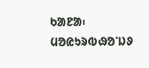ᱠᱟᱱᱟ᱾ ᱢᱚᱭᱩᱨᱵᱷᱚᱸᱡᱽ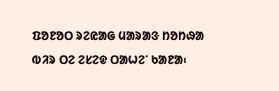ᱯᱚᱱᱚᱛ ᱨᱮᱭᱟᱜ ᱢᱟᱨᱟᱝ ᱴᱚᱴᱷᱟ ᱵᱤᱨ ᱛᱮ ᱮᱥᱮᱫ ᱛᱟᱦᱮᱸ ᱠᱟᱱᱟ᱾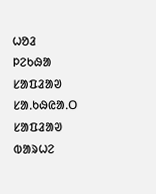ᱦᱚᱲ ᱞᱮᱠᱷᱟ
ᱥᱟᱯᱲᱟᱣ
ᱥᱟᱹᱠᱷᱭᱟᱹᱛ
ᱥᱟᱯᱲᱟᱣ
ᱵᱟᱨᱦᱮ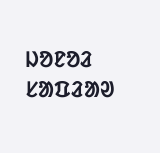ᱡᱚᱱᱚᱲ
ᱥᱟᱯᱲᱟᱣ